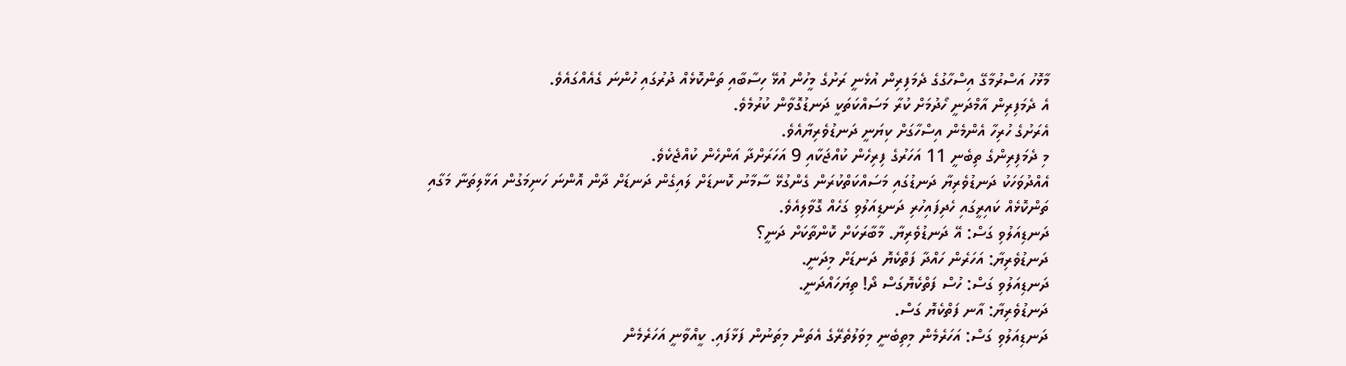މާޅޮހު އަސްރުމާގޭ އިސްހާގުގެ ދެމަފިރިން އުޅެނީ ރަށުގެ މީހުން އުޅޭ ހިސާބާއި ތަންކޮޅެއް ދުރުގައި ހުންނަ ގެއެއްގައެވެ.
އެ ދެމަފިރިން އާމްދަނީ ހޯދުމަށް ކުރާ މަސައްކަތަކީ ދަނޑުގޮވާން ކުރުމެވެ.
އެރަށުގެ ހުރިހާ އެންމެން އިސްހާގަށް ކިޔަނީ ދަނޑުވެރިޔާއެވެ.
މި ދެމަފިރިންގެ ތިބެނީ 11 އަހަރުގެ ފިރިހެން ކުއްޖަކާއި 9 އަހަރަށްދާ އަންހެން ކުއްޖެކެވެ.
އެއްދުވަހަކު ދަނޑުވެރިޔާ ދަނޑުގައި މަސައްކަތްކުރަން ގެންގުޅޭ ސާމާނު ކޮނޑަށް ލައިގެން ދަނޑަށް ދާން އޮންނަ ހަނިމަގުން އަޅާލިތަނާ މަގާއި ތަންކޮޅެއް ކައިރީގައި ހެދިފައިހުރި ދަނޑިއަލުވި ގަހެއް ގޮވާލިއެވެ.
ދަނޑިއަލުވި ގަސް: އޭ ދަނޑުވެރިޔާ. މާބާރަކަށް ކޮންތާކަށް ދަނީ؟
ދަނޑުވެރިޔާ: އަހަރެން ހައްދާ ފަތްކެޔޮ ދަނޑަށް މިދަނީ.
ދަނޑިއަލުވި ގަސް: ހުސް ފަތްކެޔޮގަސް ދޯ! ތިޔަހައްދަނީ.
ދަނޑުވެރިޔާ: އާނ ފަތްކެޔޮ ގަސް.
ދަނޑިއަލުވި ގަސް: އަހަރެމެން މިތިބެނީ މިވަލުތެރޭގެ އެތަން މިތަނުން ފަޅާފައި. ކީއްވާނީ އަހަރެމެން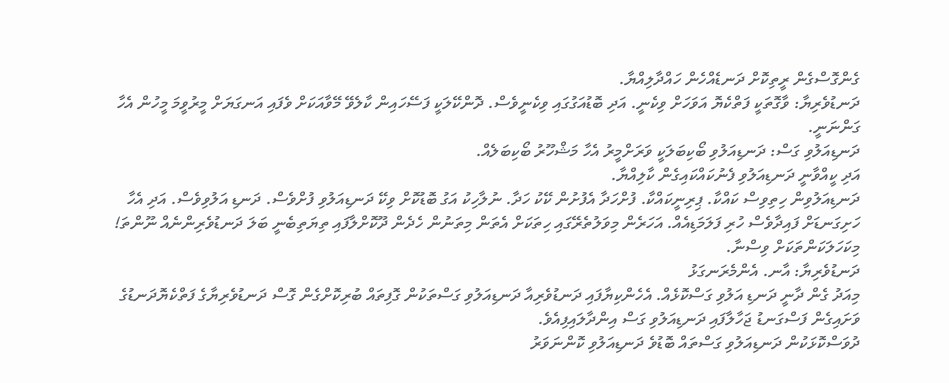ގެންގޮސްގެން ރީތިކޮށް ދަނޑެއްހެން ހައްދާލިއްޔާ.
ދަނޑުވެރިޔާ: ވާގޮތަކީ ފަތްކެޔޮ އަވަހަށް ވިކެނީ. އަދި ބޮޑުއަގުގައި ވިކެނީވެސް. ދޮންކޭލަކީ ފަސޭހައިން ކާލެވޭ މޭވާއަކަށް ވެފައި އަނގަޔަށް މީރުވީމަ މީހުން އެހާ ގަންނަނީ.
ދަނޑިއަލުވި ގަސް: ދަނޑިއަލުވި ބޯކިބަލަކީ ވަރަށްމީރު އެހާ މަޝްހޫރު ބޯކިބަލެއް.
އަދި ކީއްވާނީ ދަނޑިއަލުވި ފެނުކައްކައިގެން ކާލިއްޔާ.
ދަނޑިއަލުވިން ހިތިވިސް ކައްކާ. ޕިރިނީކައްކާ. ފުށްހަދާ އެފުށުން ކޭކު ހަދާ. ނުލާހިކު އަގު ބޮޑުކޮށް ވިކޭ ދަނޑިއަލުވި ފުށްވެސް. ދަނޑި އަލުވިވެސް. އަދި އެހާ ހަށިގަނޑަށް ފައިދާވެސް ހުރި ފަލަމަޑިއެއް. އަހަރެން މިވަލުތެރޭގައި ހިތަކަށް އެތަން މިތަނުން ހެދެން ދޫކޮށްލާފައި ތިޔަތިބެނީ ބަލަ ދަނޑުވެރިންނެއް ނޫންތަ! މިކަހަލަކަންތަކަށް ވިސްނާ.
ދަނޑުވެރިޔާ: އާނ. އެންމެރަނގަޅު
މިއަދު ގެން ދާނީ ދަނޑި އަލުވި ގަސްކޮޅެއް. އެހެންކިޔާފައި ދަނޑުވެރިއާ ދަނޑިއަލުވި ގަސްތަކުން ގޮފިތައް ބުރިކޮށްގެން ގޮސް ދަނޑުވެރިޔާގެ ފަތްކެޔޮދަނޑުގެ ވަށައިގެން ފަސްގަނޑު ޖަހާލާފައި ދަނޑިއަލުވި ގަސް އިންދާލައިފިއެވެ.
ދުވަސްކޮޅަކުން ދަނޑިއަލުވި ގަސްތައް ބޮޑުވެ ދަނޑިއަލުވި ކޮންނަވަރު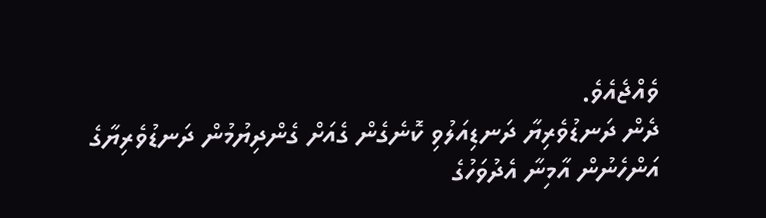ވެއްޖެއެވެ.
ދެން ދަނޑުވެރިޔާ ދަނޑިއަލުވި ކޮނެގެން ގެއަށް ގެންދިޔުމުން ދަނޑުވެރިޔާގެ އަންހެނުން އާމިނާ އެދުވަހުގެ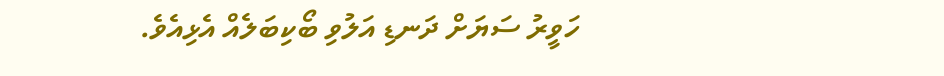ހަވީރު ސަޔަށް ދަނޑި އަލުވި ބޯކިބަލެއް އެޅިއެވެ.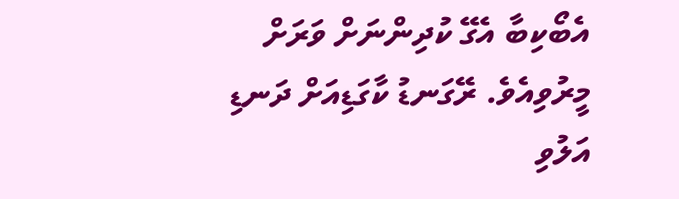އެބޯކިބާ އެގޭ ކުދިންނަށް ވަރަށް މީރުވިއެވެ. ރޭގަނޑު ކާގަޑިއަށް ދަނޑި އަލުވި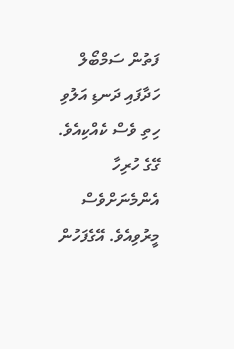ފަތުން ސަމްބޯލް ހަދާފައި ދަނޑި އަލުވި ހިތި ވެސް ކެއްކިއެވެ.
ގޭގެ ހުރިހާ އެންމެނަށްވެސް މީރުވިއެވެ. އޭގެފަހުން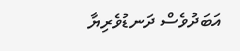އަބަދުވެސް ދަނޑުވެރިޔާ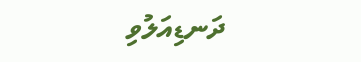ދަނޑިއަލުވި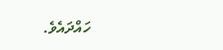ހައްދައެވެ.